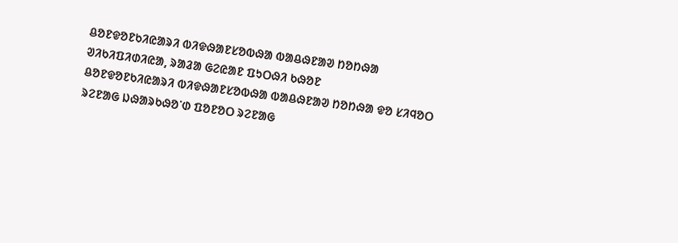ᱪᱚᱱᱫᱚᱱᱠᱤᱭᱟᱨᱤ ᱵᱤᱫᱷᱟᱱᱥᱚᱵᱷᱟ ᱵᱟᱪᱷᱱᱟᱣ ᱴᱚᱴᱷᱟ
ᱣᱤᱠᱤᱯᱤᱰᱤᱭᱟ, ᱨᱟᱲᱟ ᱜᱮᱭᱟᱱ ᱯᱩᱛᱷᱤ ᱠᱷᱚᱱ
ᱪᱚᱱᱫᱚᱱᱠᱤᱭᱟᱨᱤ ᱵᱤᱫᱷᱟᱱᱥᱚᱵᱷᱟ ᱵᱟᱪᱷᱱᱟᱣ ᱴᱚᱴᱷᱟ ᱫᱚ ᱥᱤᱧᱚᱛ ᱨᱮᱱᱟᱜ ᱡᱷᱟᱨᱠᱷᱚᱸᱰ ᱯᱚᱱᱚᱛ ᱨᱮᱱᱟᱜ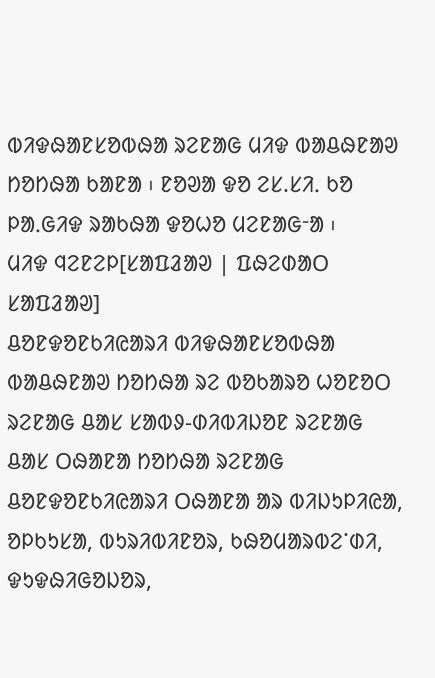ᱵᱤᱫᱷᱟᱱᱥᱚᱵᱷᱟ ᱨᱮᱱᱟᱜ ᱢᱤᱫ ᱵᱟᱪᱷᱱᱟᱣ ᱴᱚᱴᱷᱟ ᱠᱟᱱᱟ ᱾ ᱱᱚᱣᱟ ᱫᱚ ᱮᱥ.ᱥᱤᱹ ᱠᱚ ᱞᱟᱹᱜᱤᱫ ᱨᱟᱠᱷᱟ ᱫᱚᱦᱚ ᱢᱮᱱᱟᱜᱼᱟ ᱾
ᱢᱤᱫ ᱧᱮᱱᱮᱞ[ᱥᱟᱯᱲᱟᱣ | ᱯᱷᱮᱰᱟᱛ ᱥᱟᱯᱲᱟᱣ]
ᱪᱚᱱᱫᱚᱱᱠᱤᱭᱟᱨᱤ ᱵᱤᱫᱷᱟᱱᱥᱚᱵᱷᱟ ᱵᱟᱪᱷᱱᱟᱣ ᱴᱚᱴᱷᱟ ᱨᱮ ᱵᱚᱠᱟᱨᱚ ᱦᱚᱱᱚᱛ ᱨᱮᱱᱟᱜ ᱪᱟᱥ ᱥᱟᱵᱽ-ᱰᱤᱵᱤᱡᱚᱱ ᱨᱮᱱᱟᱜ ᱪᱟᱥ ᱛᱷᱟᱱᱟ ᱴᱚᱴᱷᱟ ᱨᱮᱱᱟᱜ ᱪᱚᱱᱫᱚᱱᱠᱤᱭᱟᱨᱤ ᱛᱷᱟᱱᱟ ᱟᱨ ᱵᱤᱡᱩᱞᱤᱭᱟ, ᱚᱞᱠᱩᱥᱟ, ᱵᱩᱨᱤᱵᱤᱱᱚᱨ, ᱠᱷᱚᱢᱟᱨᱵᱮᱸᱰᱤ, ᱫᱩᱫᱷᱤᱜᱚᱡᱚᱨ,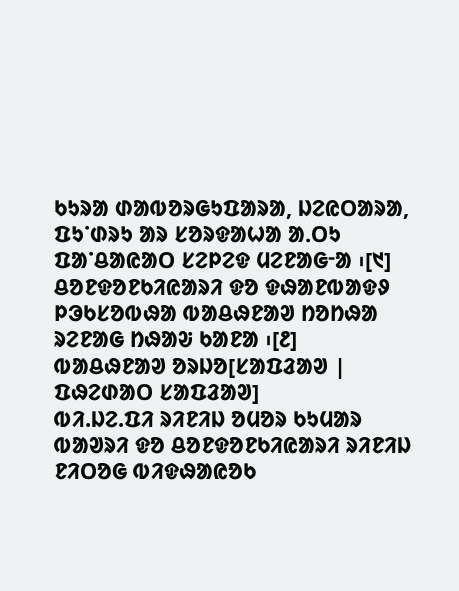ᱠᱩᱨᱟ ᱰᱟᱵᱚᱨᱜᱩᱯᱟᱨᱟ, ᱡᱮᱭᱛᱟᱨᱟ, ᱯᱩᱸᱰᱨᱩ ᱟᱨ ᱥᱚᱨᱫᱟᱦᱟ ᱟᱹᱛᱩ ᱯᱟᱸᱪᱟᱭᱟᱛ ᱥᱮᱞᱮᱫ ᱢᱮᱱᱟᱜᱼᱟ ᱾[᱑]
ᱪᱚᱱᱫᱚᱱᱠᱤᱭᱟᱨᱤ ᱫᱚ ᱫᱷᱟᱱᱵᱟᱫᱽ ᱞᱳᱠᱥᱚᱵᱷᱟ ᱵᱟᱪᱷᱱᱟᱣ ᱴᱚᱴᱷᱟ ᱨᱮᱱᱟᱜ ᱴᱷᱟᱶ ᱠᱟᱱᱟ ᱾[᱒]
ᱵᱟᱪᱷᱱᱟᱣ ᱚᱨᱡᱚ[ᱥᱟᱯᱲᱟᱣ | ᱯᱷᱮᱰᱟᱛ ᱥᱟᱯᱲᱟᱣ]
ᱵᱤ.ᱡᱮ.ᱯᱤ ᱨᱤᱱᱤᱡ ᱚᱢᱚᱨ ᱠᱩᱢᱟᱨ ᱵᱟᱣᱨᱤ ᱫᱚ ᱪᱚᱱᱫᱚᱱᱠᱤᱭᱟᱨᱤ ᱨᱤᱱᱤᱡ ᱱᱤᱛᱚᱜ ᱵᱤᱫᱷᱟᱭᱚᱠ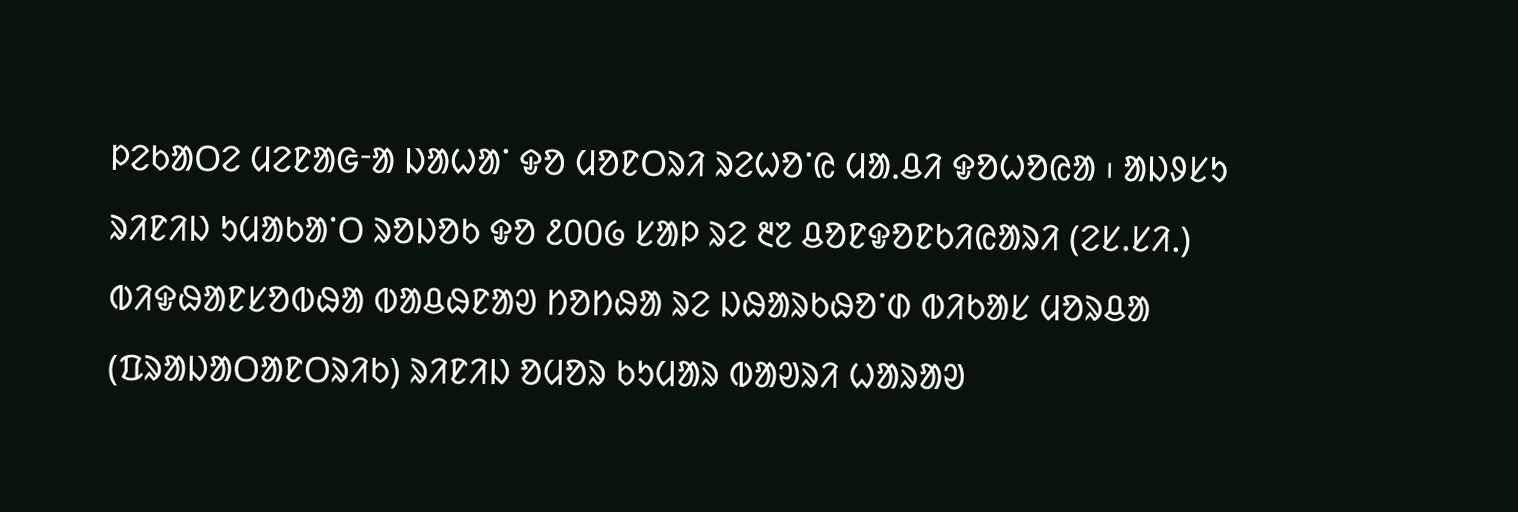ᱞᱮᱠᱟᱛᱮ ᱢᱮᱱᱟᱜᱼᱟ ᱡᱟᱦᱟᱸ ᱫᱚ ᱢᱚᱱᱛᱨᱤ ᱨᱮᱦᱚᱸᱭ ᱢᱟᱹᱪᱤ ᱫᱚᱦᱚᱭᱟ ᱾ ᱟᱡᱽᱥᱩ ᱨᱤᱱᱤᱡ ᱩᱢᱟᱠᱟᱸᱛ ᱨᱚᱡᱚᱠ ᱫᱚ ᱒᱐᱐᱙ ᱥᱟᱞ ᱨᱮ ᱓᱗ ᱪᱚᱱᱫᱚᱱᱠᱤᱭᱟᱨᱤ (ᱮᱥ.ᱥᱤᱹ) ᱵᱤᱫᱷᱟᱱᱥᱚᱵᱷᱟ ᱵᱟᱪᱷᱱᱟᱣ ᱴᱚᱴᱷᱟ ᱨᱮ ᱡᱷᱟᱨᱠᱷᱚᱸᱰ ᱵᱤᱠᱟᱥ ᱢᱚᱨᱪᱟ (ᱯᱨᱟᱡᱟᱛᱟᱱᱛᱨᱤᱠ) ᱨᱤᱱᱤᱡ ᱚᱢᱚᱨ ᱠᱩᱢᱟᱨ ᱵᱟᱣᱨᱤ ᱦᱟᱨᱟᱣ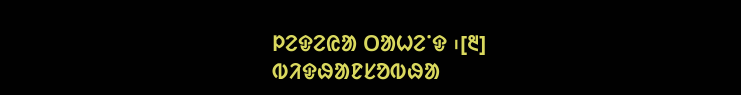ᱞᱮᱫᱮᱭᱟ ᱛᱟᱦᱮᱸᱫ ᱾[᱓]
ᱵᱤᱫᱷᱟᱱᱥᱚᱵᱷᱟ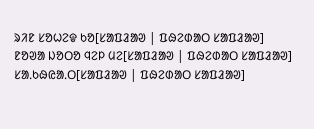ᱨᱤᱱ ᱥᱚᱦᱮᱫ ᱠᱚ[ᱥᱟᱯᱲᱟᱣ | ᱯᱷᱮᱰᱟᱛ ᱥᱟᱯᱲᱟᱣ]
ᱱᱚᱣᱟ ᱡᱚᱛᱚ ᱧᱮᱞ ᱢᱮ[ᱥᱟᱯᱲᱟᱣ | ᱯᱷᱮᱰᱟᱛ ᱥᱟᱯᱲᱟᱣ]
ᱥᱟᱹᱠᱷᱭᱟᱹᱛ[ᱥᱟᱯᱲᱟᱣ | ᱯᱷᱮᱰᱟᱛ ᱥᱟᱯᱲᱟᱣ]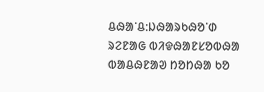ᱪᱷᱟᱸᱪ:ᱡᱷᱟᱨᱠᱷᱚᱸᱰ ᱨᱮᱱᱟᱜ ᱵᱤᱫᱷᱟᱱᱥᱚᱵᱷᱟ ᱵᱟᱪᱷᱱᱟᱣ ᱴᱚᱴᱷᱟ ᱠᱚ